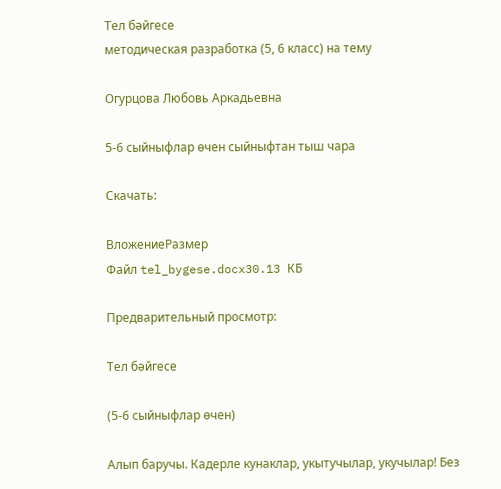Тел бәйгесе
методическая разработка (5, 6 класс) на тему

Огурцова Любовь Аркадьевна

5-6 сыйныфлар өчен сыйныфтан тыш чара

Скачать:

ВложениеРазмер
Файл tel_bygese.docx30.13 КБ

Предварительный просмотр:

Тел бәйгесе

(5-6 сыйныфлар өчен)

Алып баручы. Кадерле кунаклар, укытучылар, укучылар! Без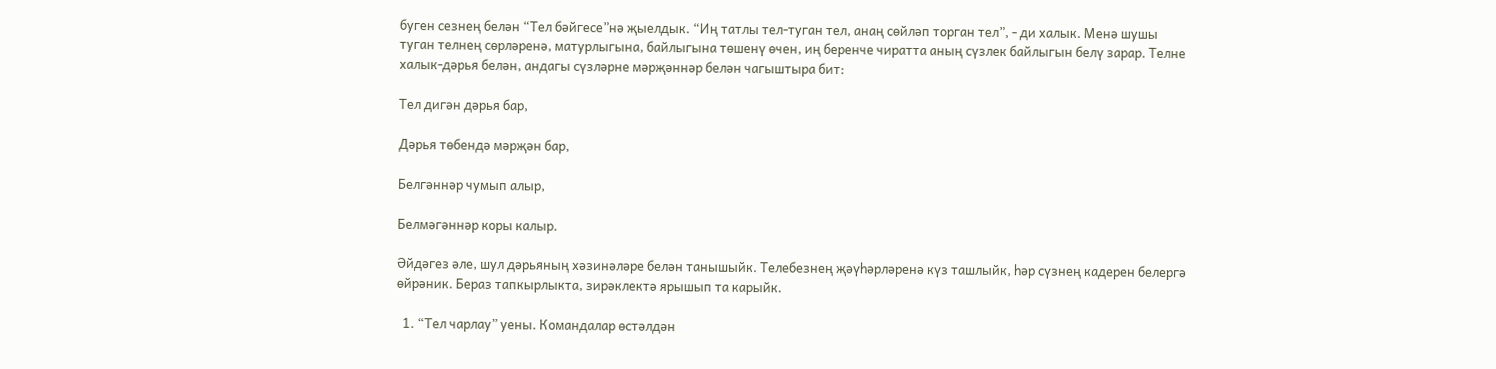буген сезнең белән “Тел бәйгесе”нә җыелдык. “Иң татлы тел-туган тел, анаң сөйләп торган тел”, - ди халык. Менә шушы туган телнең сөрләренә, матурлыгына, байлыгына төшенү өчен, иң беренче чиратта аның сүзлек байлыгын белү зарар. Телне халык-дәрья белән, андагы сүзләрне мәрҗәннәр белән чагыштыра бит:

Тел дигән дәрья бар,

Дәрья төбендә мәрҗән бар,

Белгәннәр чумып алыр,

Белмәгәннәр коры калыр.

Әйдәгез әле, шул дәрьяның хәзинәләре белән танышыйк. Телебезнең җәүһәрләренә күз ташлыйк, һәр сүзнең кадерен белергә өйрәник. Бераз тапкырлыкта, зирәклектә ярышып та карыйк.

  1. “Тел чарлау” уены. Командалар өстәлдән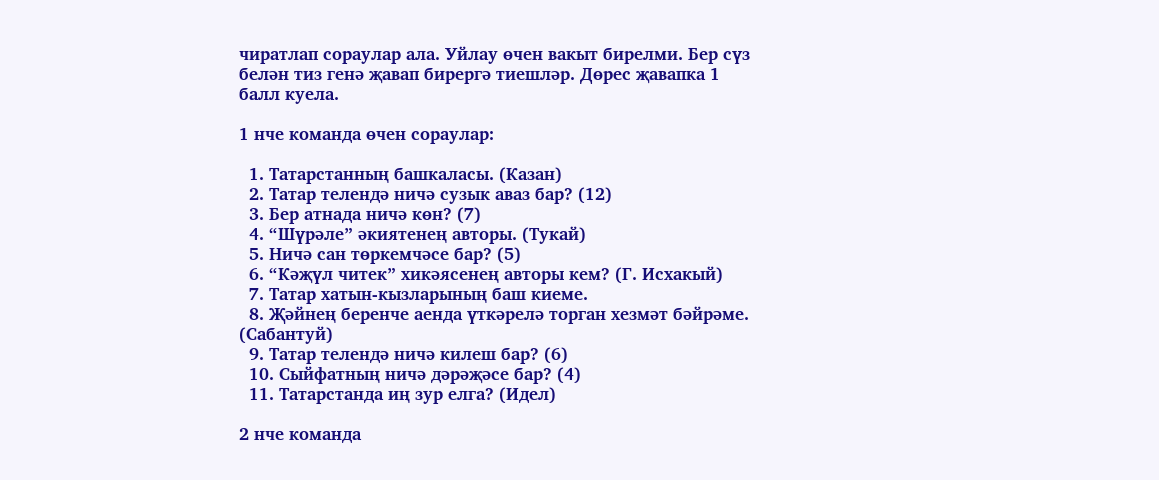чиратлап сораулар ала. Уйлау өчен вакыт бирелми. Бер сүз белән тиз генә җавап бирергә тиешләр. Дөрес җавапка 1 балл куела.

1 нче команда өчен сораулар:

  1. Татарстанның башкаласы. (Казан)
  2. Татар телендә ничә сузык аваз бар? (12)
  3. Бер атнада ничә көн? (7)
  4. “Шүрәле” әкиятенең авторы. (Тукай)
  5. Ничә сан төркемчәсе бар? (5)
  6. “Кәҗүл читек” хикәясенең авторы кем? (Г. Исхакый)
  7. Татар хатын-кызларының баш киеме.
  8. Җәйнең беренче аенда үткәрелә торган хезмәт бәйрәме. (Сабантуй)
  9. Татар телендә ничә килеш бар? (6)
  10. Сыйфатның ничә дәрәҗәсе бар? (4)
  11. Татарстанда иң зур елга? (Идел)

2 нче команда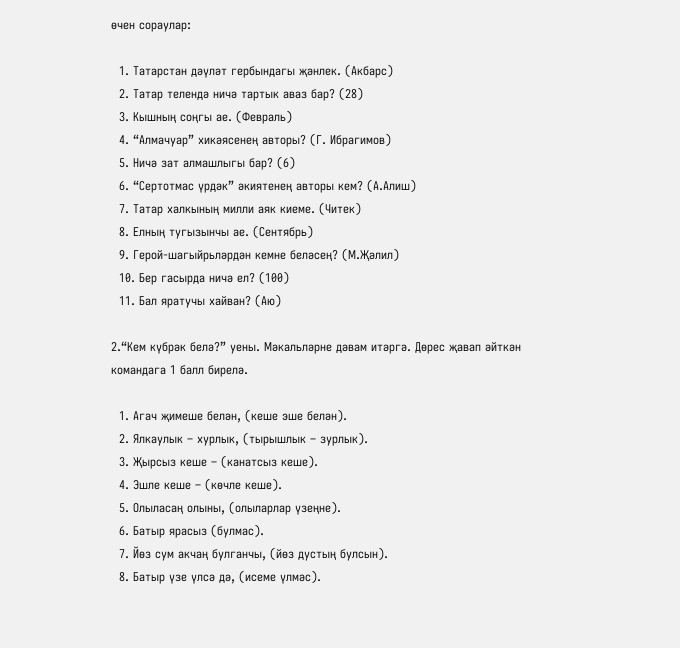өчен сораулар:

  1. Татарстан дәүләт гербындагы җәнлек. (Акбарс)
  2. Татар телендә ничә тартык аваз бар? (28)
  3. Кышның соңгы ае. (Февраль)
  4. “Алмачуар” хикәясенең авторы? (Г. Ибрагимов)
  5. Ничә зат алмашлыгы бар? (6)
  6. “Сертотмас үрдәк” әкиятенең авторы кем? (А.Алиш)
  7. Татар халкының милли аяк киеме. (Читек)
  8. Елның тугызынчы ае. (Сентябрь)
  9. Герой-шагыйрьләрдән кемне беләсең? (М.Җәлил)
  10. Бер гасырда ничә ел? (100)
  11. Бал яратучы хайван? (Аю)

2.“Кем күбрәк белә?” уены. Мәкальләрне дәвам итәргә. Дөрес җавап әйткән командага 1 балл бирелә.

  1. Агач җимеше белән, (кеше эше белән).
  2. Ялкаулык – хурлык, (тырышлык – зурлык).
  3. Җырсыз кеше – (канатсыз кеше).
  4. Эшле кеше – (көчле кеше).
  5. Олыласаң олыны, (олыларлар үзеңне).
  6. Батыр ярасыз (булмас).
  7. Йөз сум акчаң булганчы, (йөз дустың булсын).
  8. Батыр үзе үлсә дә, (исеме үлмәс).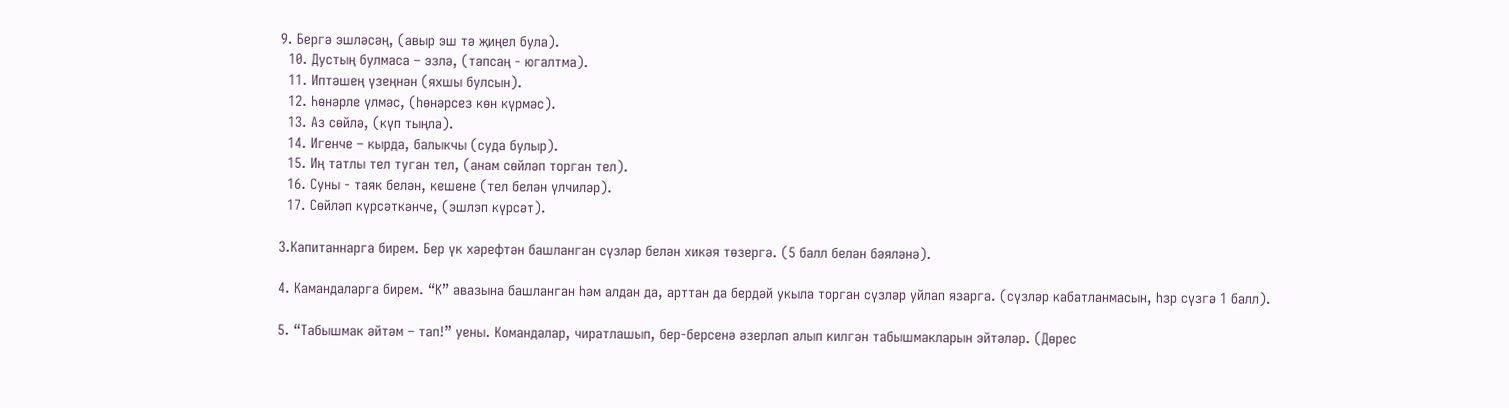9. Бергә эшләсәң, (авыр эш тә җиңел була).
  10. Дустың булмаса – эзлә, (тапсаң - югалтма).
  11. Иптәшең үзеңнән (яхшы булсын).
  12. Һөнәрле үлмәс, (һөнәрсез көн күрмәс).
  13. Аз сөйлә, (күп тыңла).
  14. Игенче – кырда, балыкчы (суда булыр).
  15. Иң татлы тел туган тел, (анам сөйләп торган тел).
  16. Суны - таяк белән, кешене (тел белән үлчиләр).
  17. Сөйләп күрсәткәнче, (эшлэп күрсәт).

3.Капитаннарга бирем. Бер үк хәрефтән башланган сүзләр белән хикәя төзергә. (5 балл белән бәяләнә).

4. Камандаларга бирем. “К” авазына башланган һәм алдан да, арттан да бердәй укыла торган сүзләр уйлап язарга. (сүзләр кабатланмасын, һзр сүзгә 1 балл).

5. “Табышмак әйтәм – тап!” уены. Командалар, чиратлашып, бер-берсенә әзерләп алып килгән табышмакларын эйтәләр. (Дөрес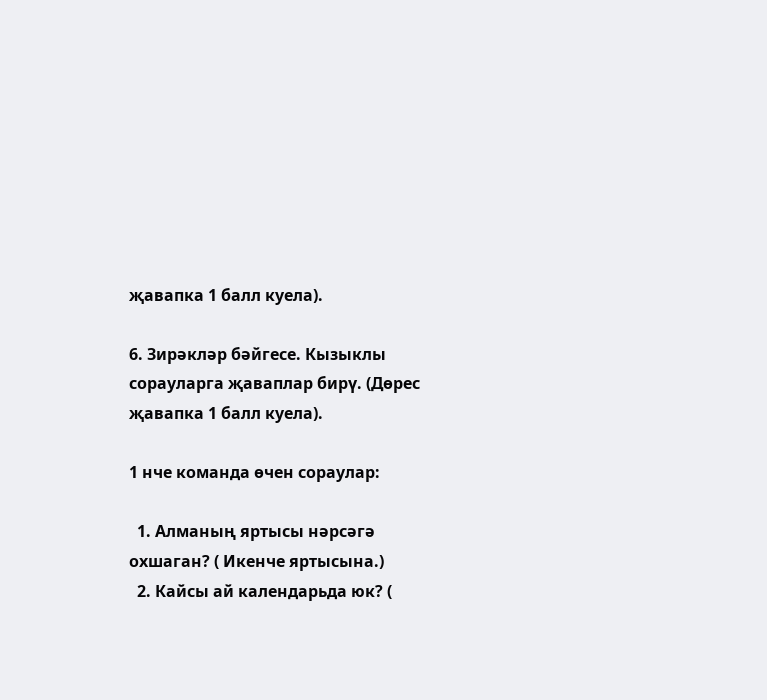җавапка 1 балл куела).

6. Зирәкләр бәйгесе. Кызыклы сорауларга җаваплар бирү. (Дөрес җавапка 1 балл куела).

1 нче команда өчен сораулар:

  1. Алманың яртысы нәрсәгә охшаган? ( Икенче яртысына.)
  2. Кайсы ай календарьда юк? (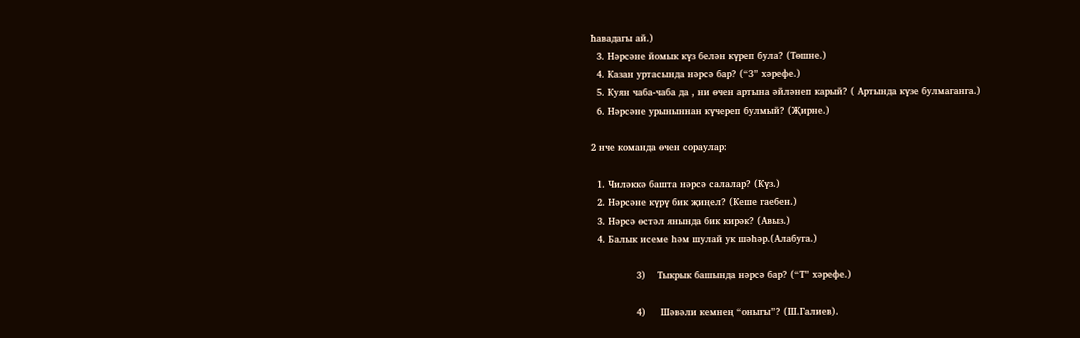Һавадагы ай.)
  3. Нәрсәне йомык күз белән күреп була? (Төшне.)
  4. Казан уртасында нәрсә бар? (“З” хәрефе.)
  5. Куян чаба-чаба да , ни өчен артына әйләнеп карый? ( Артында күзе булмаганга.)
  6. Нәрсәне урыныннан күчереп булмый? (Җирне.)

2 нче команда өчен сораулар:

  1. Чиләккә башта нәрсә салалар? (Күз.)
  2. Нәрсәне күрү бик җиңел? (Кеше гаебен.)
  3. Нәрсә өстәл янында бик кирәк? (Авыз.)
  4. Балык исеме һәм шулай ук шәһәр.(Алабуга.)

               3)    Тыкрык башында нәрсә бар? (“Т” хәрефе.)

               4)     Шәвәли кемнең “оныгы”? (Ш.Галиев).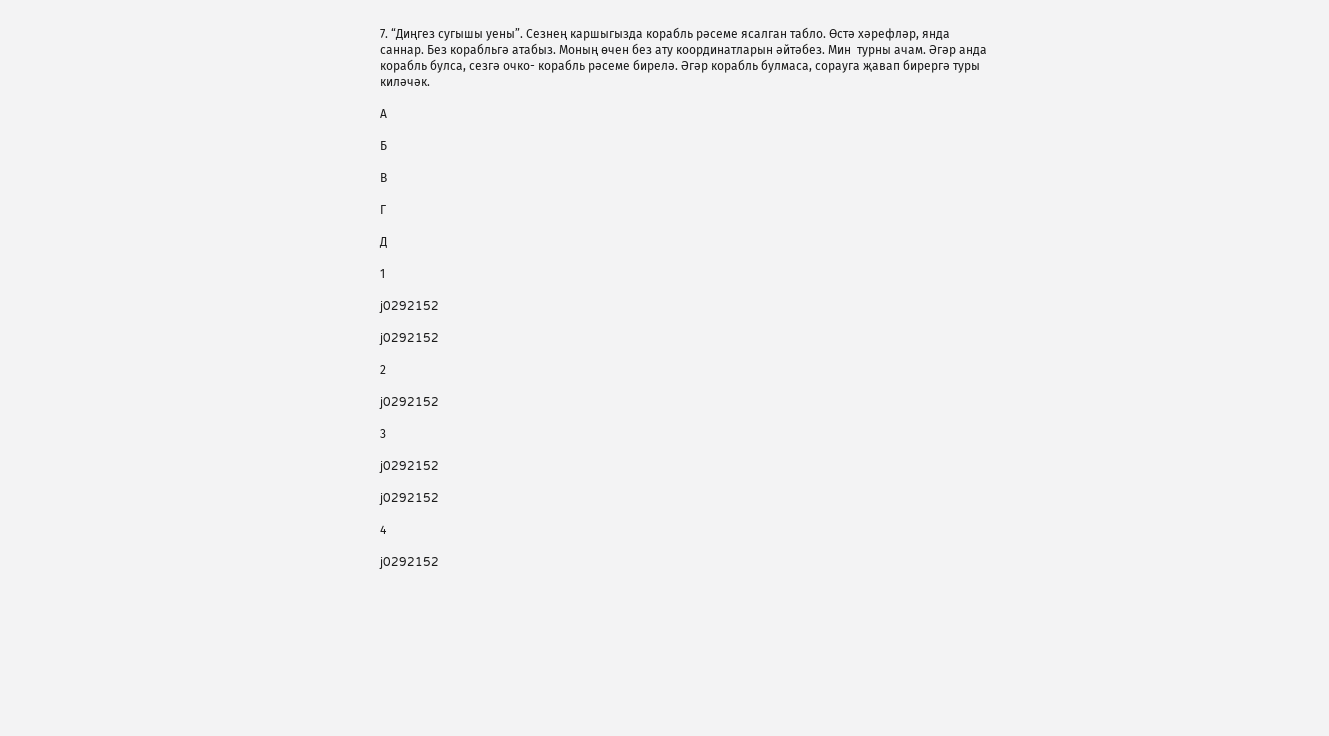7. “Диңгез сугышы уены”. Сезнең каршыгызда корабль рәсеме ясалган табло. Өстә хәрефләр, янда саннар. Без корабльгә атабыз. Моның өчен без ату координатларын әйтәбез. Мин  турны ачам. Әгәр анда корабль булса, сезгә очко- корабль рәсеме бирелә. Әгәр корабль булмаса, сорауга җавап бирергә туры киләчәк.

А

Б

В

Г

Д

1

j0292152

j0292152

2

j0292152

3

j0292152

j0292152

4

j0292152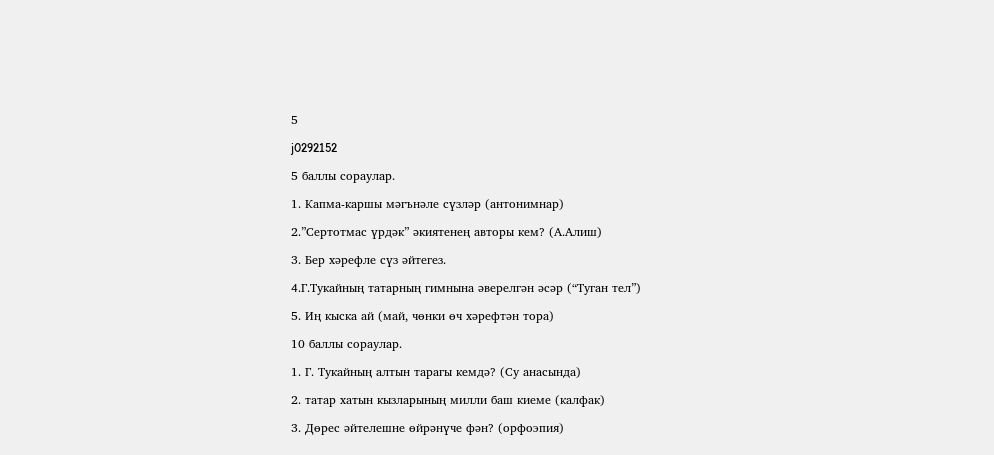5

j0292152

5 баллы сораулар.

1. Капма-каршы мәгънәле сүзләр (антонимнар)

2.”Сертотмас үрдәк” әкиятенең авторы кем? (А.Алиш)

3. Бер хәрефле сүз әйтегез.

4.Г.Тукайның татарның гимнына әверелгән әсәр (“Туган тел”)

5. Иң кыска ай (май, чөнки өч хәрефтән тора)

10 баллы сораулар.

1. Г. Тукайның алтын тарагы кемдә? (Су анасында)

2. татар хатын кызларының милли баш киеме (калфак)

3. Дөрес әйтелешне өйрәнүче фән? (орфоэпия)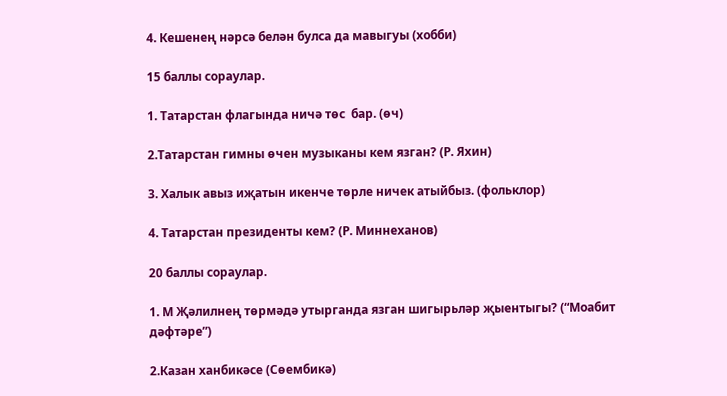4. Кешенең нәрсә белән булса да мавыгуы (хобби)

15 баллы сораулар.

1. Татарстан флагында ничә төс  бар. (өч)

2.Татарстан гимны өчен музыканы кем язган? (Р. Яхин)

3. Халык авыз иҗатын икенче төрле ничек атыйбыз. (фольклор)

4. Татарстан президенты кем? (Р. Миннеханов)

20 баллы сораулар.

1. М Җәлилнең төрмәдә утырганда язган шигырьләр җыентыгы? (“Моабит дәфтәре”)

2.Казан ханбикәсе (Сөембикә)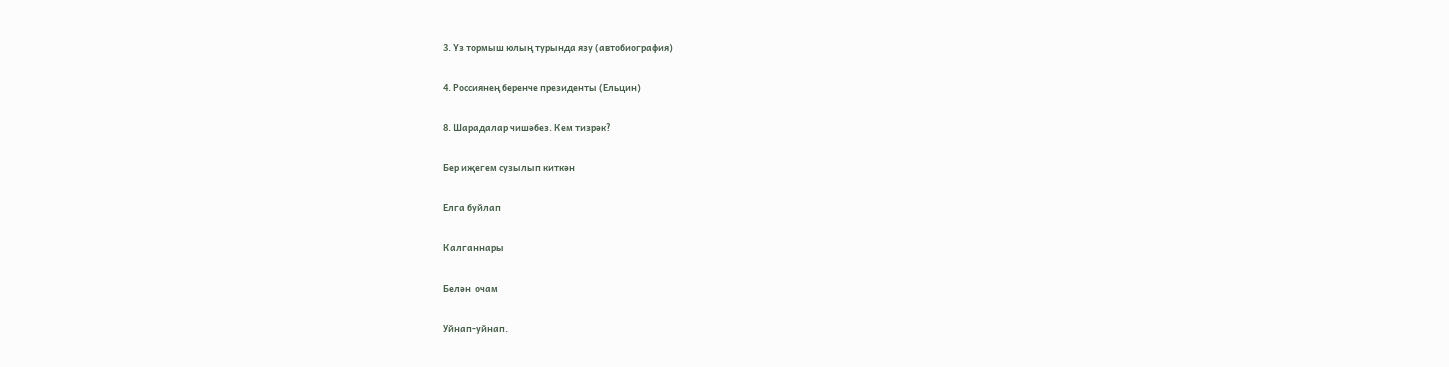3. Үз тормыш юлың турында язу (автобиография)

4. Россиянең беренче президенты (Ельцин)

8. Шарадалар чишәбез. Кем тизрәк?

Бер иҗегем сузылып киткән

Елга буйлап

Калганнары

Белән  очам

Уйнап-уйнап.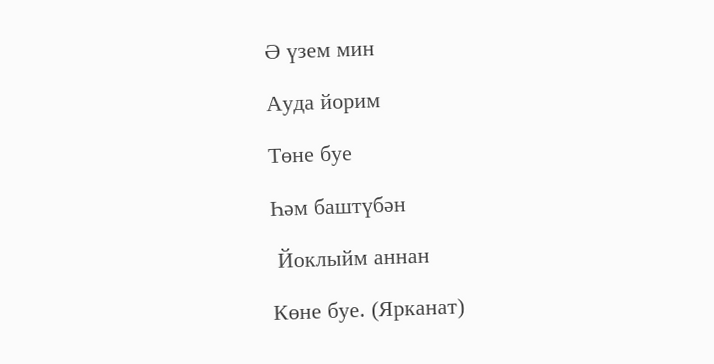Ә үзем мин

Ауда йорим

Төне буе

Һәм баштүбән

 Йоклыйм аннан

Көне буе. (Ярканат)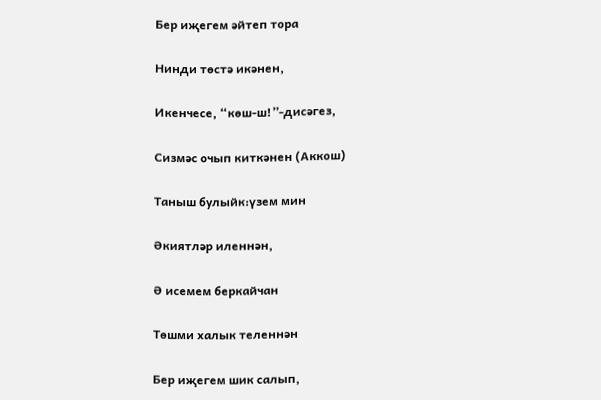Бер иҗегем әйтеп тора

Нинди төстә икәнен,

Икенчесе, “көш-ш!”-дисәгез,

Сизмәс очып киткәнен (Аккош)

Таныш булыйк:үзем мин

Әкиятләр иленнән,

Ә исемем беркайчан

Төшми халык теленнән

Бер иҗегем шик салып,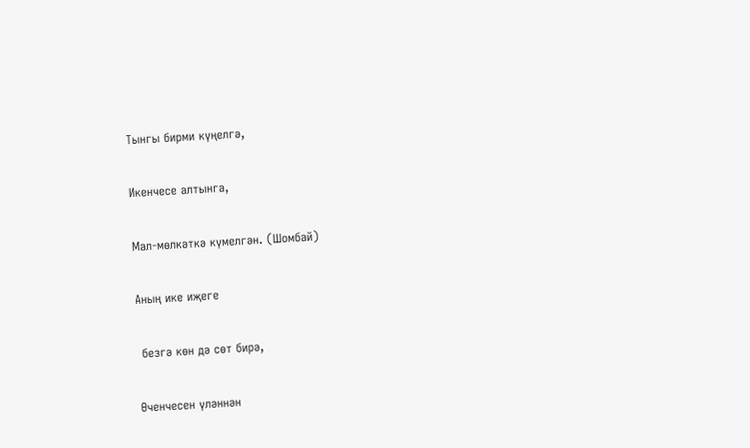Тынгы бирми күңелгә,

Икенчесе алтынга,

Мал-мөлкәткә күмелгән. (Шомбай)

Аның ике иҗеге

 безгә көн дә сөт бирә,

Өченчесен үләннән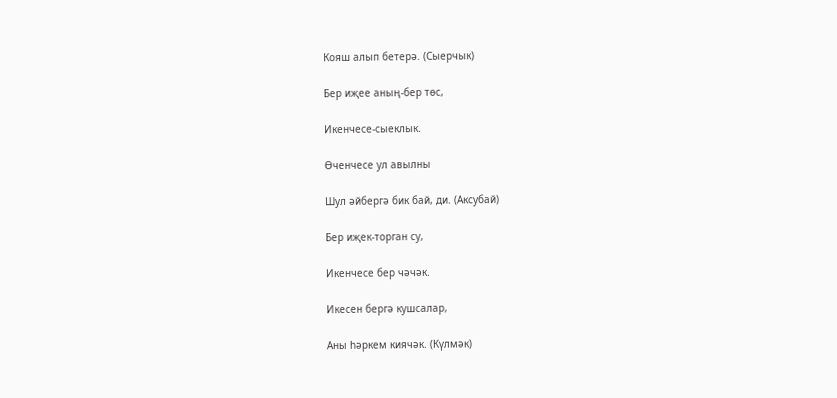Кояш алып бетерә. (Сыерчык)

Бер иҗее аның-бер төс,

Икенчесе-сыеклык.

Өченчесе ул авылны

Шул әйбергә бик бай, ди. (Аксубай)

Бер иҗек-торган су,

Икенчесе бер чәчәк.

Икесен бергә кушсалар,

Аны һәркем киячәк. (Күлмәк)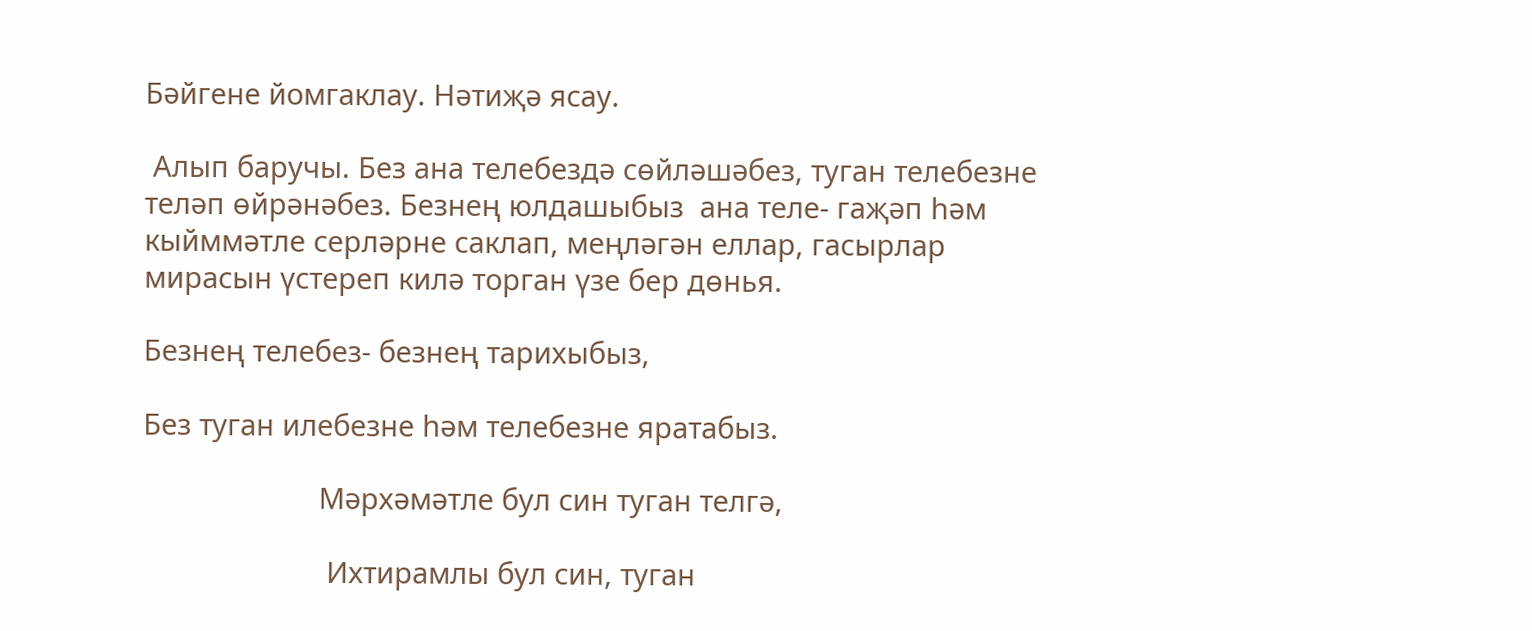Бәйгене йомгаклау. Нәтиҗә ясау.

 Алып баручы. Без ана телебездә сөйләшәбез, туган телебезне теләп өйрәнәбез. Безнең юлдашыбыз  ана теле- гаҗәп һәм кыйммәтле серләрне саклап, меңләгән еллар, гасырлар мирасын үстереп килә торган үзе бер дөнья.

Безнең телебез- безнең тарихыбыз,

Без туган илебезне һәм телебезне яратабыз.

                      Мәрхәмәтле бул син туган телгә,

                       Ихтирамлы бул син, туган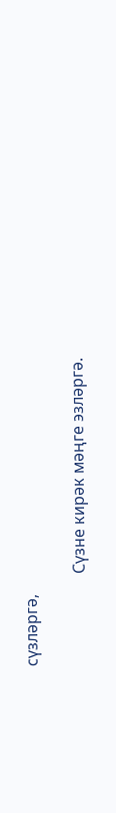сүзләргә,

                       Сүзне кирәк мәңге эзләргә.